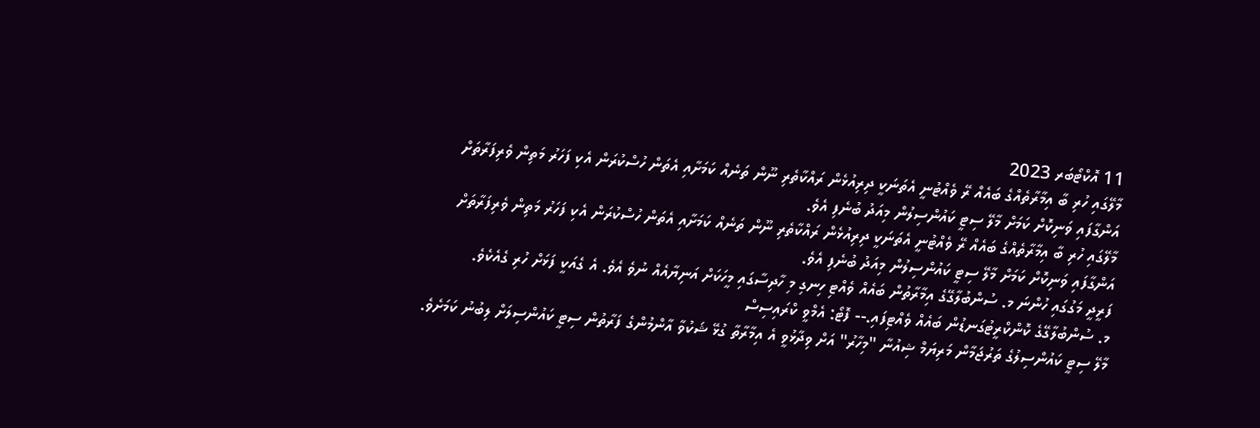11 އޮކްޓޯބަރ 2023
މާލޭގައި ހުރި ބާ އިމާރާތެއްގެ ބައެއް ރޭ ވެއްޓުނީ އެތަނަކީ ދިރިއުޅެން ރައްކާތެރި ނޫން ތަނެއް ކަމަށާއި އެތަން ހުސްކުރަން އެކި ފަހަރު މަތިން ވެރިފަރާތަށް އަންގާފައި ވަނިކޮށް ކަމަށް މާލޭ ސިޓީ ކައުންސިލުން މިއަދު ބުނެފި އެވެ.
މާލޭގައި ހުރި ބާ އިމާރާތެއްގެ ބައެއް ރޭ ވެއްޓުނީ އެތަނަކީ ދިރިއުޅެން ރައްކާތެރި ނޫން ތަނެއް ކަމަށާއި އެތަން ހުސްކުރަން އެކި ފަހަރު މަތިން ވެރިފަރާތަށް އަންގާފައި ވަނިކޮށް ކަމަށް މާލޭ ސިޓީ ކައުންސިލުން މިއަދު ބުނެފި އެވެ.
ފަރީދީ މަގުގައި ހުންނަ މ. ސުންބުލާގޭގެ އިމާރާތުން ބައެއް ވެއްޓި ހިނގި މި ހާދިސާގައި މީހަކަށް އަނިޔާއެއް ނުވެ އެވެ. އެ ގެއަކީ ފަޅަށް ހުރި ގެއެކެވެ.
މ. ސުންބުލާގޭގެ ކޮންކްރީޓުގަނޑުން ބައެއް ވެއްޓިފައި.-- ފޮޓޯ: އެމްވީ ކްރައިސިސް
މާލޭ ސިޓީ ކައުންސިލުގެ ތަރުޖަމާން މަރިޔަމް ޝިއުނާ "މިހާރު" އަށް ވިދާޅުވީ އެ އިމާރާތާ ގުޅޭ ޝަކުވާ އާންމުންގެ ފަރާތުން ސިޓީ ކައުންސިލަށް ލިބުނު ކަމަށެވެ.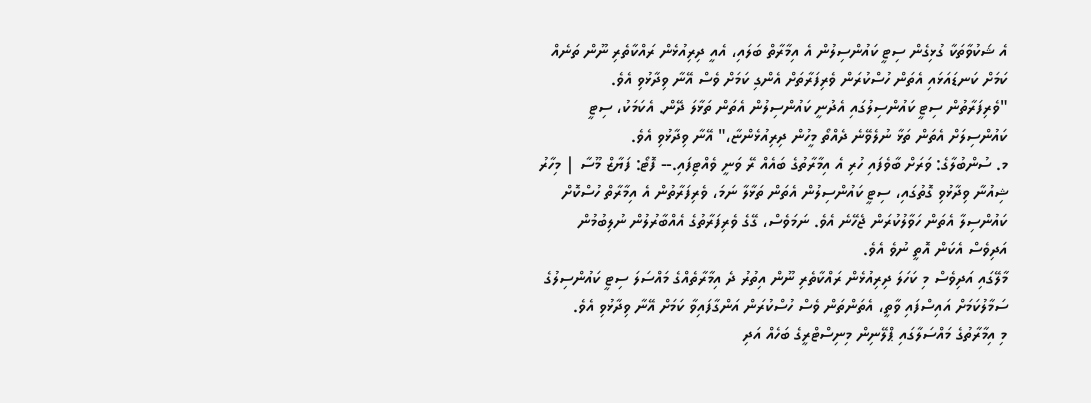އެ ޝަކުވާތަކާ ގުޅިގެން ސިޓީ ކައުންސިލުން އެ އިމާރާތް ބަލައި، އެއީ ދިރިއުޅެން ރައްކާތެރި ނޫން ތަނެއް ކަމަށް ކަނޑައަޅައި އެތަން ހުސްކުރަން ވެރިފަރާތަށް އެންގި ކަމަށް ވެސް އޭނާ ވިދާޅުވި އެވެ.
"ވެރިފަރާތުން ސިޓީ ކައުންސިލުގައި އެދުނީ ކައުންސިލުން އެތަން ތަޅާލަ ދޭން. އެކަމަކު، ސިޓީ ކައުންސިލަށް އެތަން ތަޅާ ނުލެވޭނެ ދެއްތޯ މީހުން ދިރިއުޅެންޏާ،" އޭނާ ވިދާޅުވި އެވެ.
މ. ސުންބުލާގެ: ވަރަށް ބާވެފައި ހުރި އެ އިމާރާތުގެ ބައެއް ރޭ ވަނީ ވެއްޓިފައި.-- ފޮޓޯ: ފަޔާޒް މޫސާ | މިހާރު
ޝިއުނާ ވިދާޅުވި ގޮތުގައި، ސިޓީ ކައުންސިލުން އެތަން ތަޅާލާ ނަމަ، ވެރިފަރާތުން އެ އިމާރާތް ހުސްކޮށް ކައުންސިލާ އެތަން ހަވާލުކުރަން ޖެހޭނެ އެވެ. ނަމަވެސް، ގޭގެ ވެރިފަރާތުގެ އެއްބާރުލުން ނުލިބުމުން އަދިވެސް އެކަން އޮތީ ނުވެ އެވެ.
މާލޭގައި އަދިވެސް މި ކަހަލަ ދިރިއުޅެން ރައްކާތެރި ނޫން އިތުރު ދެ އިމާރާތެއްގެ މައްސަލަ ސިޓީ ކައުންސިލުގެ ސަމާލުކަމަށް އައިސްފައި ވާތީ، އެތަންތަން ވެސް ހުސްކުރަން އަންގާފައިވާ ކަމަށް އޭނާ ވިދާޅުވި އެވެ.
މި އިމާރާތުގެ މައްސަލާގައި ޕްލޭނިން މިނިސްޓްރީގެ ބަހެއް އަދި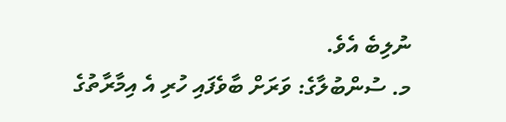ނުލިބެ އެވެ.
މ. ސުންބުލާގެ: ވަރަށް ބާވެފައި ހުރި އެ އިމާރާތުގެ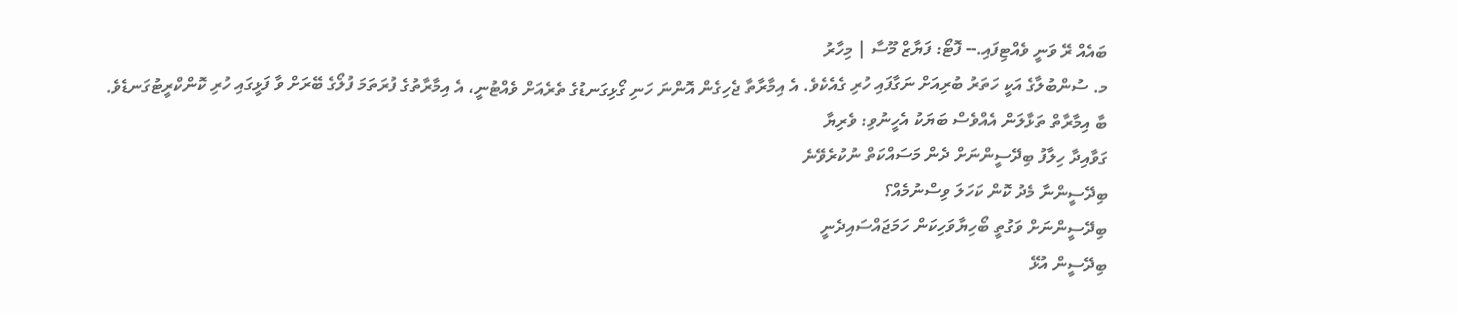ބައެއް ރޭ ވަނީ ވެއްޓިފައި.-- ފޮޓޯ: ފަޔާޒް މޫސާ | މިހާރު
މ. ސުންބުލާގެ އަކީ ހަތަރު ބުރިއަށް ނަގާފައި ހުރި ގެއެކެވެ. އެ އިމާރާތާ ޖެހިގެން އޮންނަ ހަނި ގޯޅިގަނޑުގެ ތެރެއަށް ވެއްޓުނީ، އެ އިމާރާތުގެ ފުރަތަމަ ފުލޯގެ ބޭރަށް ވާ ފަޅީގައި ހުރި ކޮންކްރީޓުގަނޑެވެ.
ބާ އިމާރާތް ތަޅާލަން އެއްވެސް ބަޔަކު އެހީނުވި: ވެރިޔާ
ގަވާއިދާ ހިލާފު ބިދޭސީންނަށް ދެން މަސައްކަތް ނުކުރެވޭނެ
ބިދޭސީންނާ މެދު ކޮން ކަހަލަ ވިސްނުމެއް؟
ބިދޭސީންނަށް ވަގުތީ ބޯހިޔާވަހިކަން ހަމަޖައްސައިދެނީ
ބިދޭސީން އުޅޭ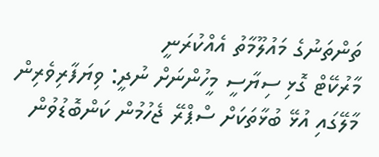ތަންތަނުގެ މައުލޫމާތު އެއްކުރަނީ
މާރުކޭޓް ގޮޅި ސިޔާސީ މީހުންނަށް ނުދީ: ވިޔަފާރިވެރިން
މާލޭގައި އުޅޭ ބުޅާތަކަށް ސްޕްރޭ ޖެހުމުން ކަންބޮޑުވުން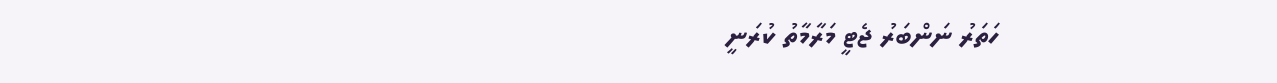ހަތަރު ނަންބަރު ޖެޓީ މަރާމާތު ކުރަނީ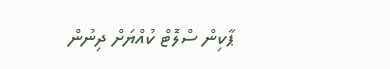ޕާކިން ސްލޮޓް ކުއްޔަށް ދިނުން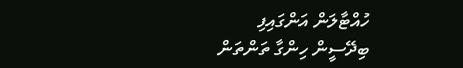ހުއްޓާލަން އަންގައިފި
ބިދޭސީން ހިންގާ ތަންތަން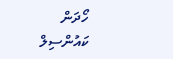ހޯދަން ކައުންސިލް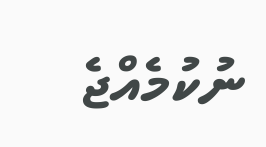ނުކުމެއްޖެ